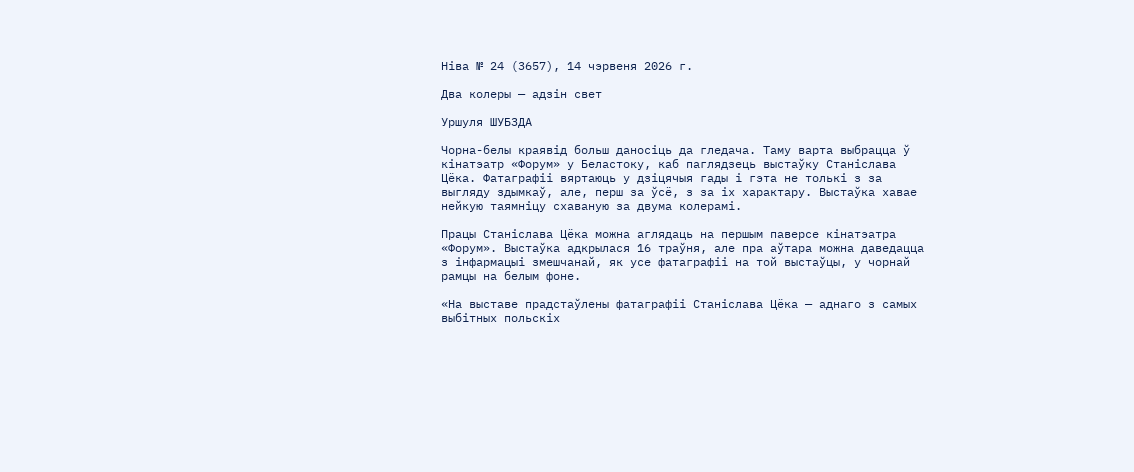Ніва № 24 (3657), 14 чэрвеня 2026 г.

Два колеры — адзін свет

Уршуля ШУБЗДА

Чорна-белы краявід больш даносіць да гледача. Таму варта выбрацца ў кінатэатр «Форум» у Беластоку, каб паглядзець выстаўку Станіслава Цёка. Фатаграфіі вяртаюць у дзіцячыя гады і гэта не толькі з за выгляду здымкаў, але, перш за ўсё, з за іх характару. Выстаўка хавае нейкую таямніцу схаваную за двума колерамі.

Працы Станіслава Цёка можна аглядаць на першым паверсе кінатэатра «Форум». Выстаўка адкрылася 16 траўня, але пра аўтара можна даведацца з інфармацыі змешчанай, як усе фатаграфіі на той выстаўцы, у чорнай рамцы на белым фоне.

«На выставе прадстаўлены фатаграфіі Станіслава Цёка — аднаго з самых выбітных польскіх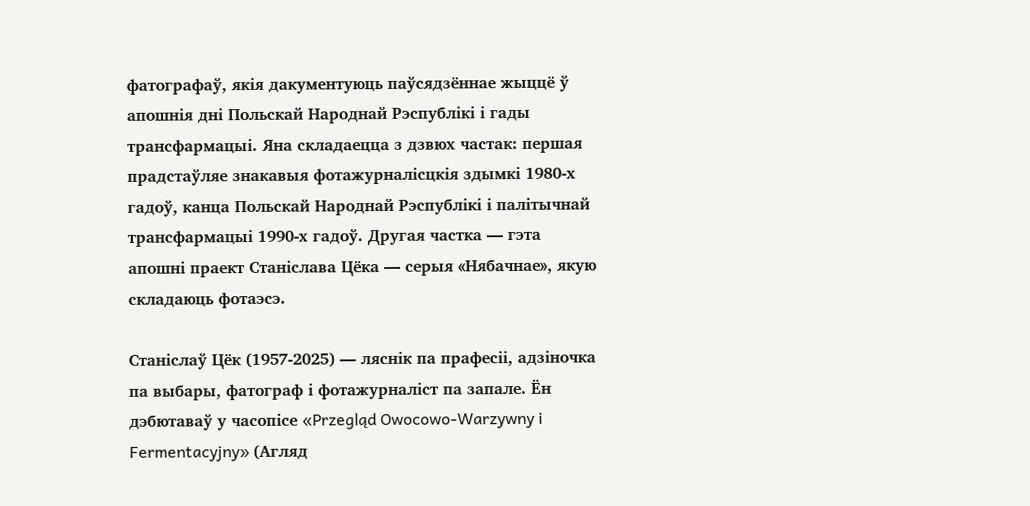фатографаў, якія дакументуюць паўсядзённае жыццё ў апошнія дні Польскай Народнай Рэспублікі і гады трансфармацыі. Яна складаецца з дзвюх частак: першая прадстаўляе знакавыя фотажурналісцкія здымкі 1980-х гадоў, канца Польскай Народнай Рэспублікі і палітычнай трансфармацыі 1990-х гадоў. Другая частка — гэта апошні праект Станіслава Цёка — серыя «Нябачнае», якую складаюць фотаэсэ.

Станіслаў Цёк (1957-2025) — ляснік па прафесіі, адзіночка па выбары, фатограф і фотажурналіст па запале. Ён дэбютаваў у часопісе «Przegląd Owocowo-Warzywny i Fermentacyjny» (Агляд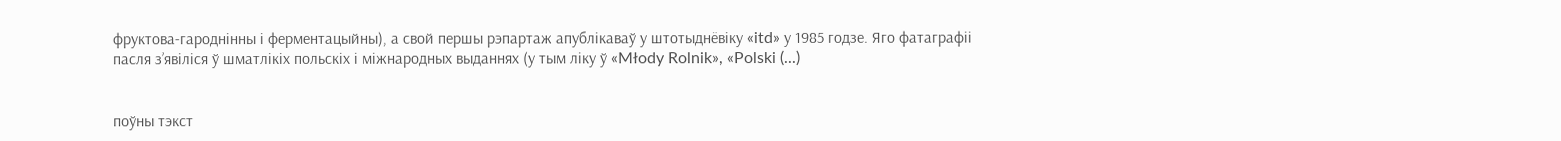фруктова-гароднінны і ферментацыйны), а свой першы рэпартаж апублікаваў у штотыднёвіку «itd» у 1985 годзе. Яго фатаграфіі пасля з’явіліся ў шматлікіх польскіх і міжнародных выданнях (у тым ліку ў «Młody Rolnik», «Polski (...)


поўны тэкст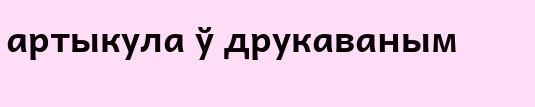артыкула ў друкаваным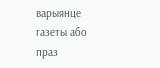варыянце газеты або праз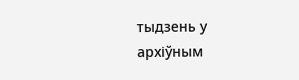тыдзень у архіўным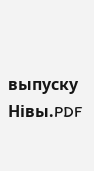выпуску Нівы.PDF